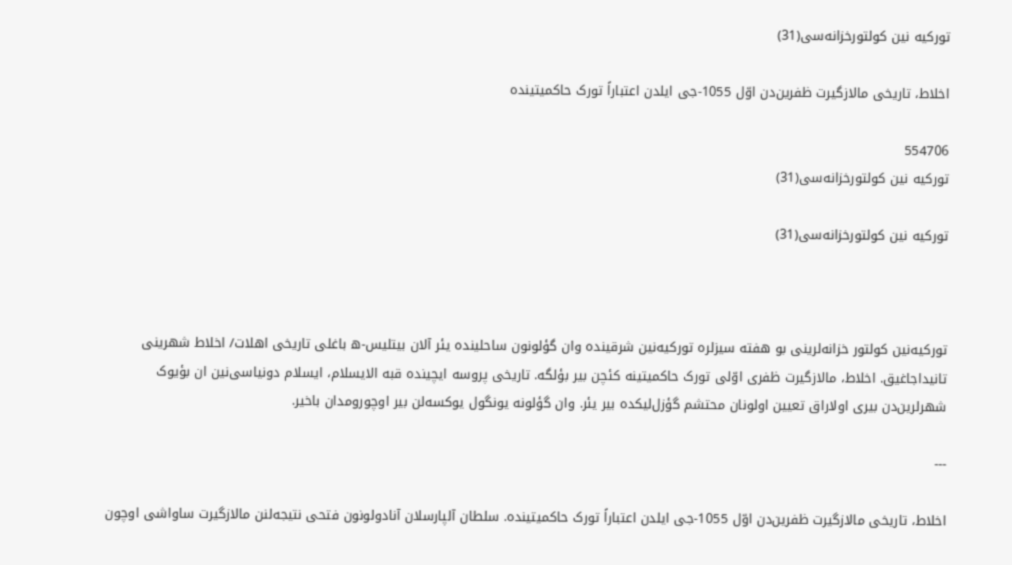تورکیه نین کولتورخزانه‌سی(31)

اخلاط، تاریخی مالازگیرت ظفرین‌دن اوّل 1055-جی ایلدن اعتباراً تورک حاکمیتینده

554706
تورکیه نین کولتورخزانه‌سی(31)

تورکیه نین کولتورخزانه‌سی(31)



تورکیه‌نین کولتور خزانه‌لرینی بو هفته سیزلره تورکیه‌نین شرقینده وان گؤلونون ساحلینده یئر آلان بیتلیس-ه باغلی تاریخی اهلات/ اخلاط شهرینی تانیداجاغیق. اخلاط، مالازگیرت ظفری اوّلی تورک حاکمیتینه کئچن بیر بؤلگه. تاریخی پروسه ایچینده قبه الایسلام، ایسلام دونیاسی‌نین ان بؤیوک شهرلرین‌دن بیری اولا‌راق تعیین اولونان محتشم گؤزل‌لیکده بیر یئر. وان گؤلونه یونگول یوکسه‌لن بیر اوچورومدان باخیر.

---

اخلاط، تاریخی مالازگیرت ظفرین‌دن اوّل 1055-جی ایلدن اعتباراً تورک حاکمیتینده. سلطان آلپارسلان آنادولونون فتحی نتیجه‌لنن مالازگیرت ساواشی اوچون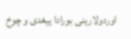اوردولارینی بورادا ییغدی و چوخ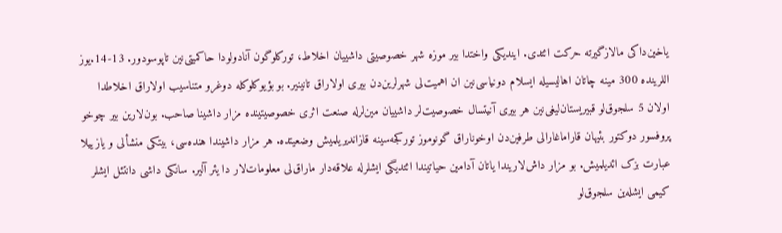یاخین‌داکی مالازگیرته حرکت ائتدی. ایندیکی واختدا بیر موزه شهر خصوصیتی داشییان اخلاط، تورکلوگون آنادولودا حاکمیتی‌نین تاپوسودور. 13-14.یوز اللرینده 300 مینه چاتان اهالیسیله ایسلام دونیاسی‌نین ان اهمیت‌لی شهرلرین‌دن بیری اولا‌راق تانینیر. بو بؤیوکلوکله دوغرو متناسیب اولا‌راق اخلاطدا اولان 5 سلجوق‌لو قبیریستان‌لیغی‌نین هر بیری آنیتسال خصوصیت‌لر داشییان مین‌لرله صنعت اثری خصوصیتینده مزار داشینا صاحب. بون‌لارین بیر چوخو پروفسور دوکتور بئیهان قاراماغارا‌لی طرفین‌دن اوخونا‌راق گونوموز تورکجه‌سینه قازاندیریلمیش وضعیتده. هر مزار داشیندا هنده‌سی، بیتکی منشأ‌لی و یازییلا عبارت بزک ائدیلمیش. بو مزار داش‌لاریندا یاتان آدامین حیاتیندا ائتدیگی ایشلرله علاقه‌دار ماراق‌لی معلومات‌لار دا یئر آلیر. سانکی داشی دانتئل ایشلر کیمی ایشله‌ین سلجوق‌لو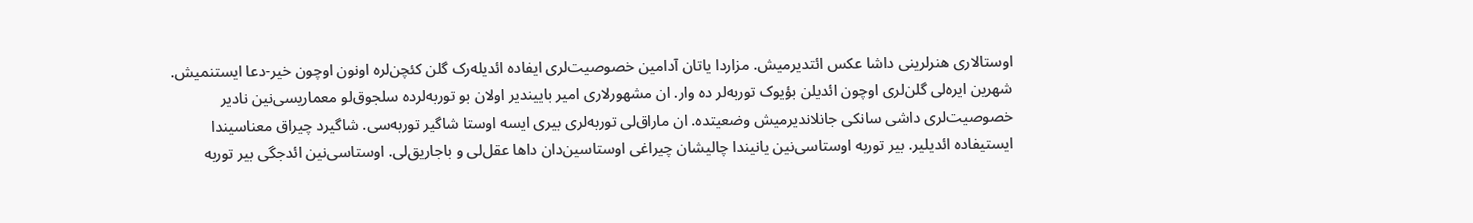اوستا‌لاری هنرلرینی داشا عکس ائتدیرمیش. مزاردا یاتان آدامین خصوصیت‌لری ایفاده ائدیله‌رک گلن کئچن‌لره اونون اوچون خیر-دعا ایستنمیش. شهرین ایره‌لی گلن‌لری اوچون ائدیلن بؤیوک توربه‌لر ده وار. ان مشهورلاری امیر باییندیر اولان بو توربه‌لرده سلجوق‌لو معماریسی‌نین نادیر خصوصیت‌لری داشی سانکی جانلاندیرمیش وضعیتده. ان ماراق‌لی توربه‌لری بیری‌ ایسه اوستا شاگیر توربه‌سی. شاگیرد چیراق معناسیندا ایستیفاده ائدیلیر. بیر توربه اوستاسی‌نین یانیندا چالیشان چیراغی اوستاسین‌دان داها عقل‌لی و باجاریق‌لی. اوستاسی‌نین ائدجگی بیر توربه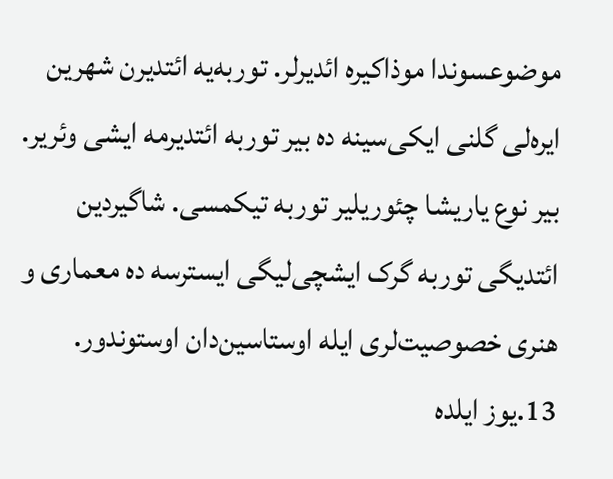موضوعسوندا موذاکیره ائدیرلر. توربه‌یه ائتدیرن شهرین ایره‌لی گلنی ایکی‌سینه ده بیر توربه ائتدیرمه ایشی وئریر. بیر نوع یاریشا چئوریلیر توربه تیکمسی. شاگیردین ائتدیگی توربه گرک ایشچی‌لیگی ایسترسه ده معماری و هنری خصوصیت‌لری ایله اوستاسین‌دان اوستوندور. 13.یوز ایلده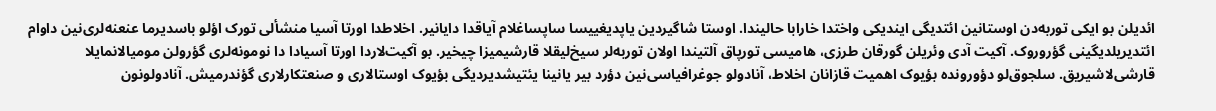ائدیلن بو ایکی توربه‌دن اوستانین ائتدیگی ایندیکی واختدا خارابا حالیندا. اوستا شاگیردین یاپدیغییسا ساپساغلام آیاقدا دایانیر. اخلاطدا اورتا آسیا منشأ‌لی تورک اؤلو باسدیرما عنعنه‌لری‌نین داوام ائتدیریلدیگینی گؤروروک. آکیت آدی وئریلن گورقان طرزی، هامیسی تورپاق آلتیندا اولان توربه‌لر سیخ‌لیقلا قارشیمیزا چیخیر. بو آکیت‌لاردا اورتا آسیادا دا نومونه‌لری گؤرولن مومیالانمایلا قارشی‌لاشیریق. سلجوق‌لو دؤورونده بؤیوک اهمیت قازانان اخلاط، آنادولو جوغرافیاسی‌نین دؤرد بیر یانینا یئتیشدیردیگی بؤیوک اوستا‌لاری و صنعتکارلاری گؤندرمیش. آنادولونون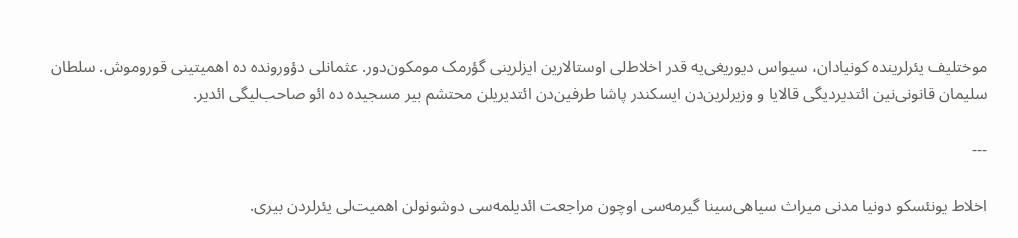موختلیف یئرلرینده کونیا‌دان، سیواس دیوریغی‌یه قدر اخلاط‌لی اوستا‌لارین ایزلرینی گؤرمک مومکون‌دور. عثمانلی دؤورونده ده اهمیتینی قوروموش. سلطان سلیمان قانونی‌نین ائتدیردیگی قالایا و وزیرلرین‌دن ایسکندر پاشا طرفین‌دن ائتدیریلن محتشم بیر مسجیده ده ائو صاحب‌لیگی ائدیر.

---

اخلاط یونئسکو دونیا مدنی میراث سیاهی‌سینا گیرمه‌سی اوچون مراجعت ائدیلمه‌سی دوشونولن اهمیت‌لی یئرلردن بیری.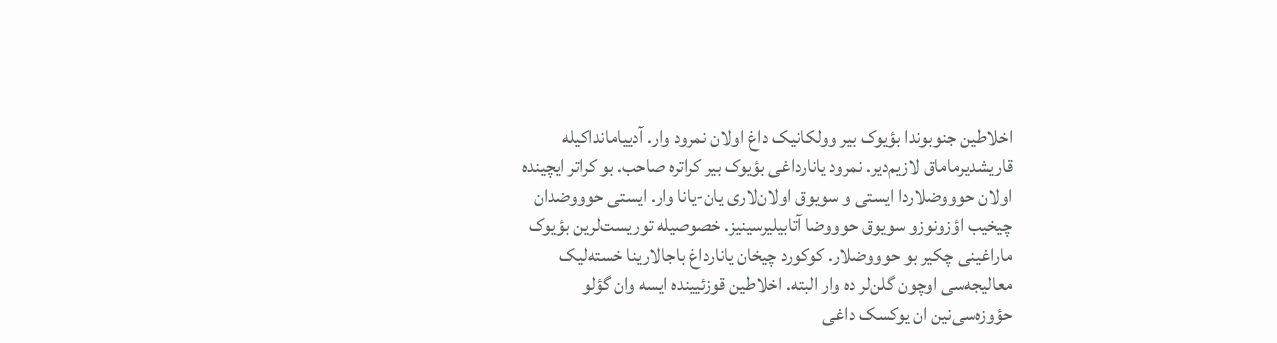اخلاطین جنوبوندا بؤیوک بیر وولکانیک داغ اولان نمرود وار. آدییامانداکیله قاریشدیرماماق لازیم‌دیر. نمرود یانارداغی بؤیوک بیر کراتره صاحب. بو کراتر ایچینده اولان حوووضلاردا ایستی و سویوق اولان‌لاری یان-یانا وار. ایستی حوووضدان چیخیب اؤزونوزو سویوق حوووضا آتابیلیرسینیز. خصوصیله توریست‌لرین بؤیوک ماراغینی چکیر بو حوووضلار. کوکورد چیخان یانارداغ باجا‌لارینا خسته‌لیک معا‌لیجه‌سی اوچون گلن‌لر ده وار البته. اخلاطین قوزئیینده ایسه وان گؤلو حؤوزه‌سی‌نین ان یوکسک داغی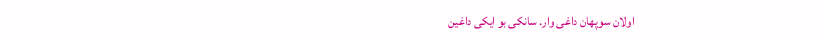اولان سوپهان داغی وار. سانکی بو ایکی داغین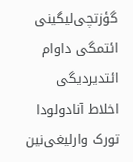گؤزتچی‌لیگینی ائتمگی داوام ائتدیردیگی اخلاط آنادولودا تورک وارلیغی‌نین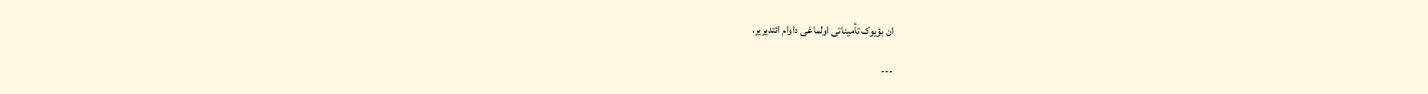ان بؤیوک تأمیناتی اولماغی داوام ائتدیریر.

---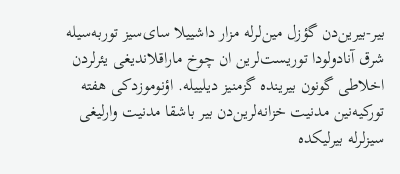بیر-بیرین‌دن گؤزل مین‌لرله مزار داشییلا سای‌سیز توربه‌سیله شرق آنادولودا توریست‌لرین ان چوخ ماراقلاندیغی یئرلردن اخلاطی گونون بیرینده گزمنیز دیلییله. اؤنوموزدکی هفته تورکیه‌نین مدنیت خزانه‌لرین‌دن بیر باشقا مدنیت وارلیغی سیزلرله بیرلیکده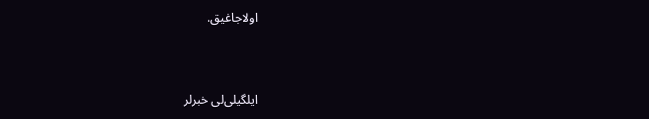اولاجاغیق.



ایلگیلی‌لی خبرلر